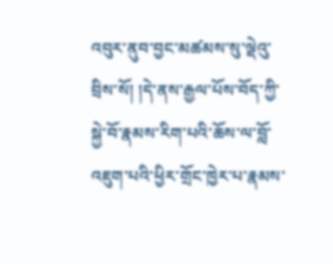འབུར་ནུབ་བྱང་མཚམས་སུ་ལྡེའུ་བྲིས་སོ། །དེ་ནས་རྒྱལ་པོས་བོད་ཀྱི་སྐྱེ་བོ་རྣམས་རིག་པའི་ཆོས་ལ་བློ་འཇུག་པའི་ཕྱིར་གྲོང་ཁྱེར་པ་རྣམས་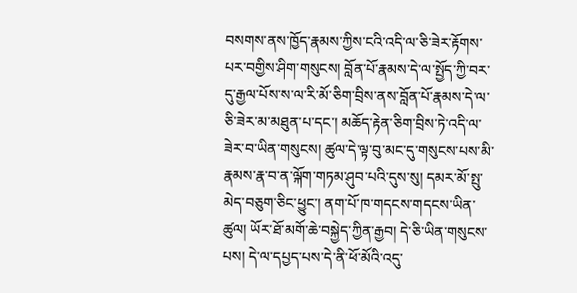བསགས་ནས་ཁྱོད་རྣམས་ཀྱིས་ངའི་འདི་ལ་ཅི་ཟེར་རྟོགས་པར་བགྱིས་ཤིག་གསུངས། བློན་པོ་རྣམས་དེ་ལ་སྤྱོད་ཀྱི་བར་དུ་རྒྱལ་པོས་ས་ལ་རི་མོ་ཅིག་བྲིས་ནས་བློན་པོ་རྣམས་དེ་ལ་ཅི་ཟེར་མ་མཐུན་པ་དང་། མཆོད་རྟེན་ཅིག་བྲིས་ཏེ་འདི་ལ་ཟེར་བ་ཡིན་གསུངས། ཚུལ་དེ་ལྟ་བུ་མང་དུ་གསུངས་པས་མི་རྣམས་རྣ་བ་ན་ལྐོག་གཏམ་ཤུབ་པའི་དུས་སུ། དམར་མོ་སྤུ་མེད་བཅུག་ཅིང་ཕྱུང་། ནག་པོ་ཁ་གདངས་གདངས་ཡིན་ཚུལ། ཡོར་ཐོ་མགོ་ཆེ་བསྐྱེད་ཀྱིན་རྒྱབ། དེ་ཅི་ཡིན་གསུངས་པས། དེ་ལ་དཔྱད་པས་དེ་ནི་ཕོ་མོའི་འདུ་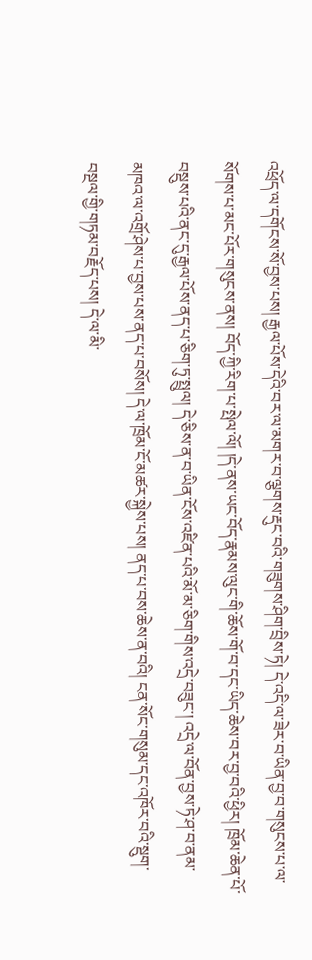འཕྲོད་ལ་དགོངས་སོ་བྱས་པས། རྒྱལ་པོས་དེའི་བར་ལ་མགར་བ་ལྕགས་རྡུང་བའི་གཟུགས་ཤིག་བྲིས་ཏེ། དེ་འདི་ལ་ཟེར་བ་ཡིན་བྱ་བ་གསུངས་པ་ལ་སོགས་པ་མང་པོར་གསུངས་ནས། བོད་ཀྱི་རིག་པ་སྤེལ་ལོ། །དེ་ནས་ཡང་བོད་རྣམས་ལུང་གི་ཆོས་གོ་བ་དང་ཡིད་ཆེས་བར་བྱ་བའི་ཕྱིར། ཁྲོམ་ཆེན་པོ་བསྡུས་པའི་ནང་དུ་རྒྱལ་པོས་ནད་པ་ཅིག་ཏུ་སྤྲུལ། དེ་ཅིས་ན་བ་ཡིན་ངོས་འཛིན་པའི་མོ་མ་ཅིག་གིས་འདྲེ་བཟུང་། འདྲེ་ལ་བོན་བྱས་ཏེ་ཤ་བ་ནམ་མཁའ་ལ་འགྲོ་ཤེས་པ་བྱས་པས་ནད་པ་བསོས། དེ་ལ་ཁྲོམ་ངོ་མཚར་སྐྱེས་པས། ནད་པ་བས་ཆེས་ན་བའི། ངན་སོང་གསུམ་དང་འཁོར་བའི་སྡུག་བསྔལ་གྱི་གཏམ་བརྗོད་པས། དེ་ལ་མི་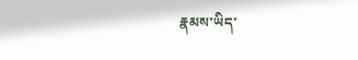རྣམས་ཡིད་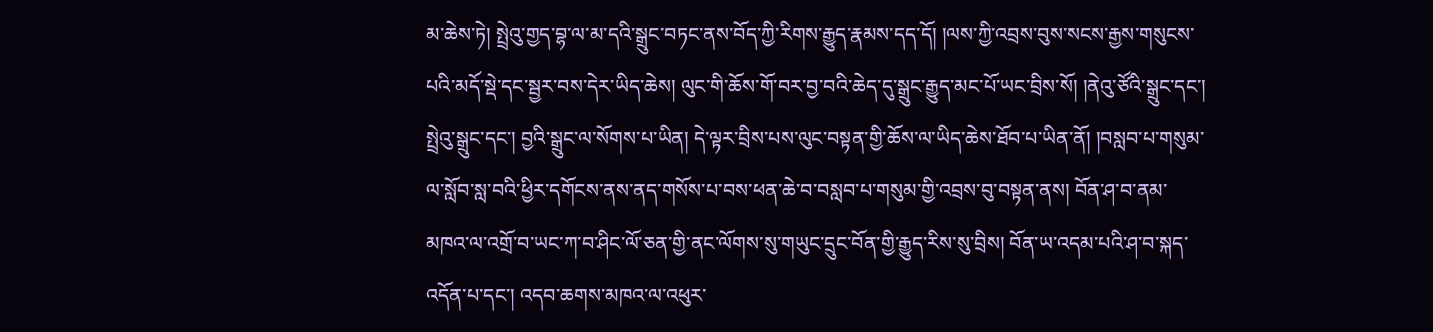མ་ཆེས་ཏེ། སྤྲེའུ་གྱད་བྷ་ལ་མ་དའི་སྒྲུང་བཏང་ནས་བོད་ཀྱི་རིགས་རྒྱུད་རྣམས་དད་དོ། །ལས་ཀྱི་འབྲས་བུས་སངས་རྒྱས་གསུངས་པའི་མདོ་སྡེ་དང་སྦྱར་བས་དེར་ཡིད་ཆེས། ལུང་གི་ཆོས་གོ་བར་བྱ་བའི་ཆེད་དུ་སྒྲུང་རྒྱུད་མང་པོ་ཡང་བྲིས་སོ། །ནེའུ་ཙོའི་སྒྲུང་དང་། སྤྲེའུ་སྒྲུང་དང་། བྱའི་སྒྲུང་ལ་སོགས་པ་ཡིན། དེ་ལྟར་བྲིས་པས་ལུང་བསྟན་གྱི་ཆོས་ལ་ཡིད་ཆེས་ཐོབ་པ་ཡིན་ནོ། །བསླབ་པ་གསུམ་ལ་སློབ་སླ་བའི་ཕྱིར་དགོངས་ནས་ནད་གསོས་པ་བས་ཕན་ཆེ་བ་བསླབ་པ་གསུམ་གྱི་འབྲས་བུ་བསྟན་ནས། བོན་ཤ་བ་ནམ་མཁའ་ལ་འགྲོ་བ་ཡང་ཀ་བ་ཤིང་ལོ་ཅན་གྱི་ནང་ལོགས་སུ་གཡུང་དྲུང་བོན་གྱི་རྒྱུད་རིས་སུ་བྲིས། བོན་ཡ་འདམ་པའི་ཤ་བ་སྐད་འདོན་པ་དང་། འདབ་ཆགས་མཁའ་ལ་འཕུར་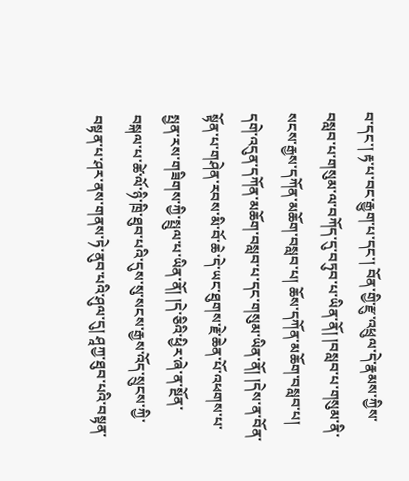བ་དང་། རྟ་པ་བང་རྒྱུག་པ་དང་། བོན་གྱི་རྫུ་འཕྲུལ་དེ་རྣམས་ཀྱིས་བསླབ་པ་གསུམ་ལ་བཀོད་དུ་བཏུབ་པ་ཡིན་ནོ། །བསླབ་པ་གསུམ་ནི་སངས་རྒྱས་དཀོན་མཆོག་བསླབ་པ། ཆོས་དཀོན་མཆོག་བསླབ་པ། དགེ་འདུན་དཀོན་མཆོག་བསླབ་པ་དང་གསུམ་ཡིན་ནོ། །དེས་ན་བོན་སྟོན་པ་གཤེན་རབས་མི་བོ་ཆེ་དེ་ཡང་ཐུགས་རྗེ་ཆེན་པོ་འཕགས་པ་སྤྱན་རས་གཟིགས་ཀྱི་སྤྲུལ་པ་ཡིན་ནོ། །དེ་ཅིའི་ཕྱིར་ཞེ་ན་སྔོན་བསྐལ་པ་ཚེ་ལོ་ཉི་ཁྲི་ཐུབ་པའི་དུས་སུ་སངས་རྒྱས་འོད་སྲུངས་ཀྱི་བསྟན་པ་ཤར་ནས་གནས་ཏེ་ནུབ་པའི་ཤུལ་དུ། ཤཱཀྱ་ཐུབ་པའི་བསྟན་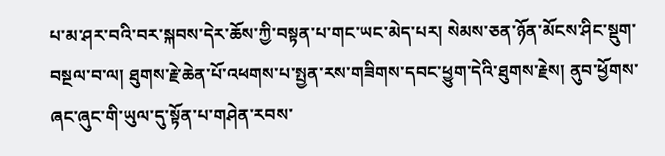པ་མ་ཤར་བའི་བར་སྐབས་དེར་ཆོས་ཀྱི་བསྟན་པ་གང་ཡང་མེད་པར། སེམས་ཅན་ཉོན་མོངས་ཤིང་སྡུག་བསྔལ་བ་ལ། ཐུགས་རྗེ་ཆེན་པོ་འཕགས་པ་སྤྱན་རས་གཟིགས་དབང་ཕྱུག་དེའི་ཐུགས་རྗེས། ནུབ་ཕྱོགས་ཞང་ཞུང་གི་ཡུལ་དུ་སྟོན་པ་གཤེན་རབས་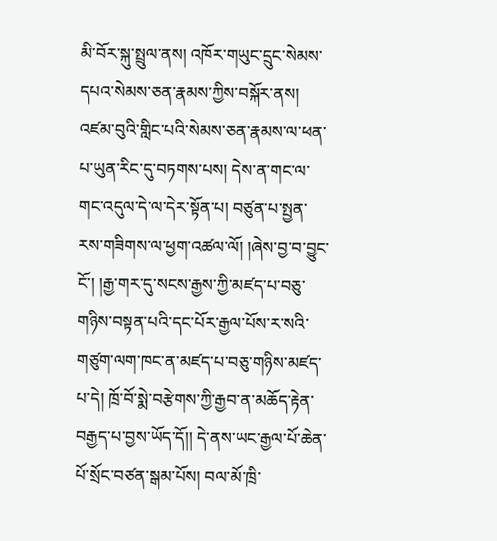མི་བོར་སྐུ་སྤྲུལ་ནས། འཁོར་གཡུང་དྲུང་སེམས་དཔའ་སེམས་ཅན་རྣམས་ཀྱིས་བསྐོར་ནས། འཛམ་བུའི་གླིང་པའི་སེམས་ཅན་རྣམས་ལ་ཕན་པ་ཡུན་རིང་དུ་བཏགས་པས། དེས་ན་གང་ལ་གང་འདུལ་དེ་ལ་དེར་སྟོན་པ། བཙུན་པ་སྤྱན་རས་གཟིགས་ལ་ཕྱག་འཚལ་ལོ། །ཞེས་བྱ་བ་བྱུང་ངོ་། །རྒྱ་གར་དུ་སངས་རྒྱས་ཀྱི་མཛད་པ་བཅུ་གཉིས་བསྟན་པའི་དང་པོར་རྒྱལ་པོས་ར་སའི་གཙུག་ལག་ཁང་ན་མཛད་པ་བཅུ་གཉིས་མཛད་པ་དེ། ཁྲོ་བོ་སྨེ་བརྩེགས་ཀྱི་རྒྱབ་ན་མཆོད་རྟེན་བརྒྱད་པ་བྱས་ཡོད་དོ།། དེ་ནས་ཡང་རྒྱལ་པོ་ཆེན་པོ་སྲོང་བཙན་སྒམ་པོས། བལ་མོ་ཁྲི་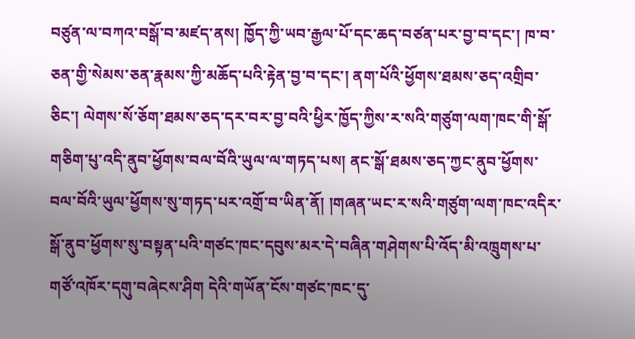བཙུན་ལ་བཀའ་བསྒོ་བ་མཛད་ནས། ཁྱོད་ཀྱི་ཡབ་རྒྱལ་པོ་དང་ཆད་བཙན་པར་བྱ་བ་དང་། ཁ་བ་ཅན་གྱི་སེམས་ཅན་རྣམས་ཀྱི་མཆོད་པའི་རྟེན་བྱ་བ་དང་། ནག་པོའི་ཕྱོགས་ཐམས་ཅད་འགྲིབ་ཅིང་། ལེགས་སོ་ཅོག་ཐམས་ཅད་དར་བར་བྱ་བའི་ཕྱིར་ཁྱོད་ཀྱིས་ར་སའི་གཙུག་ལག་ཁང་གི་སྒོ་གཅིག་པུ་འདི་ནུབ་ཕྱོགས་བལ་བོའི་ཡུལ་ལ་གཏད་པས། ནང་སྒོ་ཐམས་ཅད་ཀྱང་ནུབ་ཕྱོགས་བལ་བོའི་ཡུལ་ཕྱོགས་སུ་གཏད་པར་འགྲོ་བ་ཡིན་ནོ། །གཞན་ཡང་ར་སའི་གཙུག་ལག་ཁང་འདིར་སྒོ་ནུབ་ཕྱོགས་སུ་བསྟན་པའི་གཙང་ཁང་དབུས་མར་དེ་བཞིན་གཤེགས་པི་འོད་མི་འཁྲུགས་པ་གཙོ་འཁོར་དགུ་བཞེངས་ཤིག དེའི་གཡོན་ངོས་གཙང་ཁང་དུ་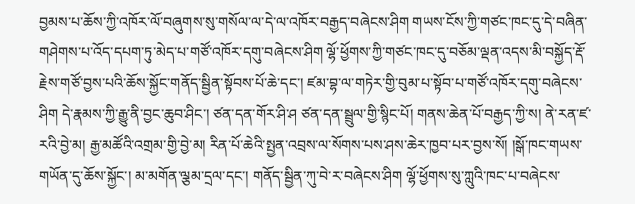བྱམས་པ་ཆོས་ཀྱི་འཁོར་ལོ་བཞུགས་སུ་གསོལ་ལ་དེ་ལ་འཁོར་བརྒྱད་བཞེངས་ཤིག གཡས་ངོས་ཀྱི་གཙང་ཁང་དུ་དེ་བཞིན་གཤེགས་པ་འོད་དཔག་ཏུ་མེད་པ་གཙོ་འཁོར་དགུ་བཞེངས་ཤིག ལྷོ་ཕྱོགས་ཀྱི་གཙང་ཁང་དུ་བཅོམ་ལྡན་འདས་མི་བསྐྱོད་རྡོ་རྗེས་གཙོ་བྱས་པའི་ཆོས་སྐྱོང་གནོད་སྦྱིན་སྟོབས་པོ་ཆེ་དང་། ཛམ་བྷ་ལ་གཏེར་གྱི་བུམ་པ་སྟོབ་པ་གཙོ་འཁོར་དགུ་བཞེངས་ཤིག དེ་རྣམས་ཀྱི་རྒྱུ་ནི་བྱང་ཆུབ་ཤིང་། ཙན་དན་གོར་ཤི་ཤ ཙན་དན་སྦྲུལ་གྱི་སྙིང་པོ། གནས་ཆེན་པོ་བརྒྱད་ཀྱི་ས། ནེ་རན་ཛ་རའི་བྱེ་མ། རྒྱ་མཚོའི་འགྲམ་གྱི་བྱེ་མ། རིན་པོ་ཆེའི་སྤྱན་འབྲས་ལ་སོགས་པས་ཤས་ཆེར་ཁྱབ་པར་བྱས་སོ། །སྒོ་ཁང་གཡས་གཡོན་དུ་ཆོས་སྐྱོང་། མ་མགོན་ལྕམ་དྲལ་དང་། གནོད་སྦྱིན་ཀུ་བེ་ར་བཞེངས་ཤིག ལྷོ་ཕྱོགས་སུ་ཀླུའི་ཁང་པ་བཞེངས་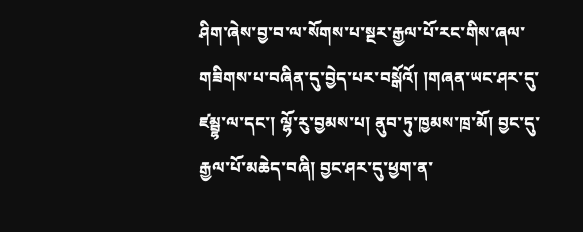ཤིག་ཞེས་བྱ་བ་ལ་སོགས་པ་སྔར་རྒྱལ་པོ་རང་གིས་ཞལ་གཟིགས་པ་བཞིན་དུ་བྱེད་པར་བསྒོའོ། །གཞན་ཡང་ཤར་དུ་ཛམྦྷ་ལ་དང་། ལྷོ་རུ་བྱམས་པ། ནུབ་ཏུ་ཁྱམས་ཁྲ་མོ། བྱང་དུ་རྒྱལ་པོ་མཆེད་བཞི། བྱང་ཤར་དུ་ཕྱག་ན་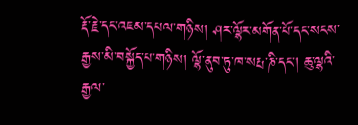རྡོ་རྗེ་དང་འཇམ་དཔལ་གཉིས། ཤར་ལྷོར་མགོན་པོ་དང་སངས་རྒྱས་མི་བསྐྱོད་པ་གཉིས། ལྷོ་ནུབ་ཏུ་ཁ་སརྤ་ཎི་དང་། ཆུ་ལྷའི་རྒྱལ་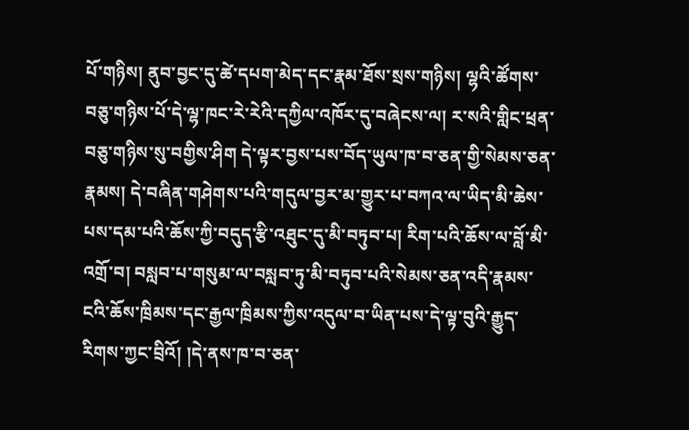པོ་གཉིས། ནུབ་བྱང་དུ་ཚེ་དཔག་མེད་དང་རྣམ་ཐོས་སྲས་གཉིས། ལྷའི་ཚོགས་བཅུ་གཉིས་པོ་དེ་ལྷ་ཁང་རེ་རེའི་དཀྱིལ་འཁོར་དུ་བཞེངས་ལ། ར་སའི་གླིང་ཕྲན་བཅུ་གཉིས་སུ་བགྱིས་ཤིག དེ་ལྟར་བྱས་པས་བོད་ཡུལ་ཁ་བ་ཅན་གྱི་སེམས་ཅན་རྣམས། དེ་བཞིན་གཤེགས་པའི་གདུལ་བྱར་མ་གྱུར་པ་བཀའ་ལ་ཡིད་མི་ཆེས་པས་དམ་པའི་ཆོས་ཀྱི་བདུད་རྩི་འཐུང་དུ་མི་བཏུབ་པ། རིག་པའི་ཆོས་ལ་བློ་མི་འགྲོ་བ། བསླབ་པ་གསུམ་ལ་བསླབ་ཏུ་མི་བཏུབ་པའི་སེམས་ཅན་འདི་རྣམས་ངའི་ཆོས་ཁྲིམས་དང་རྒྱལ་ཁྲིམས་ཀྱིས་འདུལ་བ་ཡིན་པས་དེ་ལྟ་བུའི་རྒྱུད་རིགས་ཀྱང་བྲིའོ། །དེ་ནས་ཁ་བ་ཅན་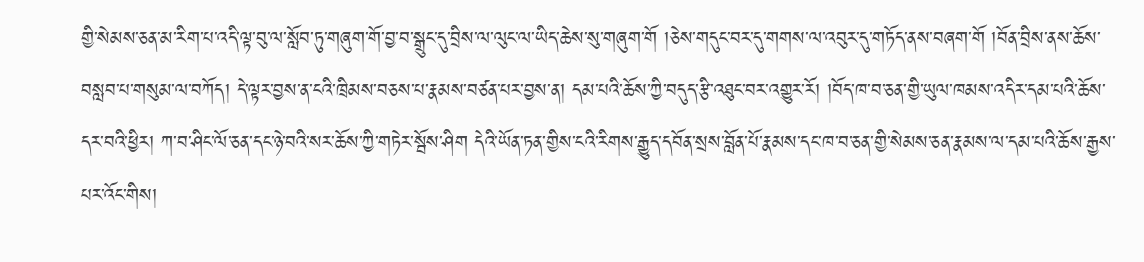གྱི་སེམས་ཅན་མ་རིག་པ་འདི་ལྟ་བུ་ལ་སློབ་ཏུ་གཞུག་གོ་བྱ་བ་སྒྲུང་དུ་བྲིས་ལ་ལུང་ལ་ཡིད་ཆེས་སུ་གཞུག་གོ །ཅེས་གདུང་བར་དུ་གགས་ལ་འབུར་དུ་གཏོད་ནས་བཞག་གོ །བོན་བྲིས་ནས་ཆོས་བསླབ་པ་གསུམ་ལ་བཀོད། དེ་ལྟར་བྱས་ན་ངའི་ཁྲིམས་བཅས་པ་རྣམས་བཙན་པར་བྱས་ན། དམ་པའི་ཆོས་ཀྱི་བདུད་རྩི་འཐུང་བར་འགྱུར་རོ། །བོད་ཁ་བ་ཅན་གྱི་ཡུལ་ཁམས་འདིར་དམ་པའི་ཆོས་དར་བའི་ཕྱིར། ཀ་བ་ཤིང་ལོ་ཅན་དང་ཉེ་བའི་སར་ཆོས་ཀྱི་གཏེར་སྦོས་ཤིག དེའི་ཡོན་ཏན་གྱིས་ངའི་རིགས་རྒྱུད་དབོན་སྲས་བློན་པོ་རྣམས་དང་ཁ་བ་ཅན་གྱི་སེམས་ཅན་རྣམས་ལ་དམ་པའི་ཆོས་རྒྱས་པར་འོང་གིས།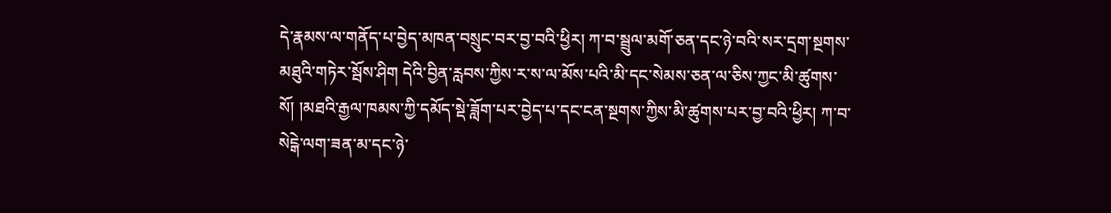དེ་རྣམས་ལ་གནོད་པ་བྱེད་མཁན་བསྲུང་བར་བྱ་བའི་ཕྱིར། ཀ་བ་སྦྲུལ་མགོ་ཅན་དང་ཉེ་བའི་སར་དྲག་སྔགས་མཐུའི་གཏེར་སྦོས་ཤིག དེའི་བྱིན་རླབས་ཀྱིས་ར་ས་ལ་མོས་པའི་མི་དང་སེམས་ཅན་ལ་ཅིས་ཀྱང་མི་ཚུགས་སོ། །མཐའི་རྒྱལ་ཁམས་ཀྱི་དམོད་སྡེ་ཟློག་པར་བྱེད་པ་དང་ངན་སྔགས་ཀྱིས་མི་ཚུགས་པར་བྱ་བའི་ཕྱིར། ཀ་བ་སེངྒེ་ལག་ཟན་མ་དང་ཉེ་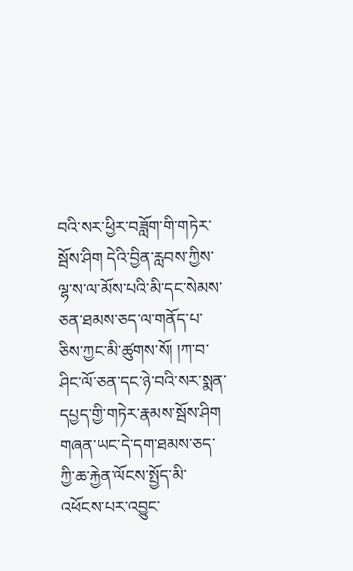བའི་སར་ཕྱིར་བཟློག་གི་གཏེར་སྦོས་ཤིག དེའི་བྱིན་རླབས་ཀྱིས་ལྷ་ས་ལ་མོས་པའི་མི་དང་སེམས་ཅན་ཐམས་ཅད་ལ་གནོད་པ་ཅིས་ཀྱང་མི་ཚུགས་སོ། །ཀ་བ་ཤིང་ལོ་ཅན་དང་ཉེ་བའི་སར་སྨན་དཔྱད་གྱི་གཏེར་རྣམས་སྦོས་ཤིག གཞན་ཡང་དེ་དག་ཐམས་ཅད་ཀྱི་ཆ་རྐྱེན་ལོངས་སྤྱོད་མི་འཕོངས་པར་འབྱུང་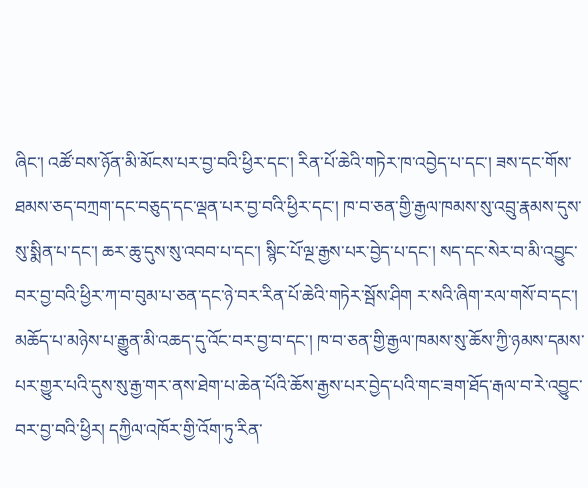ཞིང་། འཚོ་བས་ཉོན་མི་མོངས་པར་བྱ་བའི་ཕྱིར་དང་། རིན་པོ་ཆེའི་གཏེར་ཁ་འབྱེད་པ་དང་། ཟས་དང་གོས་ཐམས་ཅད་བཀྲག་དང་བཅུད་དང་ལྡན་པར་བྱ་བའི་ཕྱིར་དང་། ཁ་བ་ཅན་གྱི་རྒྱལ་ཁམས་སུ་འབྲུ་རྣམས་དུས་སུ་སྨིན་པ་དང་། ཆར་ཆུ་དུས་སུ་འབབ་པ་དང་། སྙིང་པོ་ལྔ་རྒྱས་པར་བྱེད་པ་དང་། སད་དང་སེར་བ་མི་འབྱུང་བར་བྱ་བའི་ཕྱིར་ཀ་བ་བུམ་པ་ཅན་དང་ཉེ་བར་རིན་པོ་ཆེའི་གཏེར་སྦོས་ཤིག ར་སའི་ཞིག་རལ་གསོ་བ་དང་། མཆོད་པ་མཉེས་པ་རྒྱུན་མི་འཆད་དུ་འོང་བར་བྱ་བ་དང་། ཁ་བ་ཅན་གྱི་རྒྱལ་ཁམས་སུ་ཆོས་ཀྱི་ཉམས་དམས་པར་གྱུར་པའི་དུས་སུ་རྒྱ་གར་ནས་ཐེག་པ་ཆེན་པོའི་ཆོས་རྒྱས་པར་བྱེད་པའི་གང་ཟག་ཐོད་རྒལ་བ་རེ་འབྱུང་བར་བྱ་བའི་ཕྱིར། དཀྱིལ་འཁོར་གྱི་འོག་ཏུ་རིན་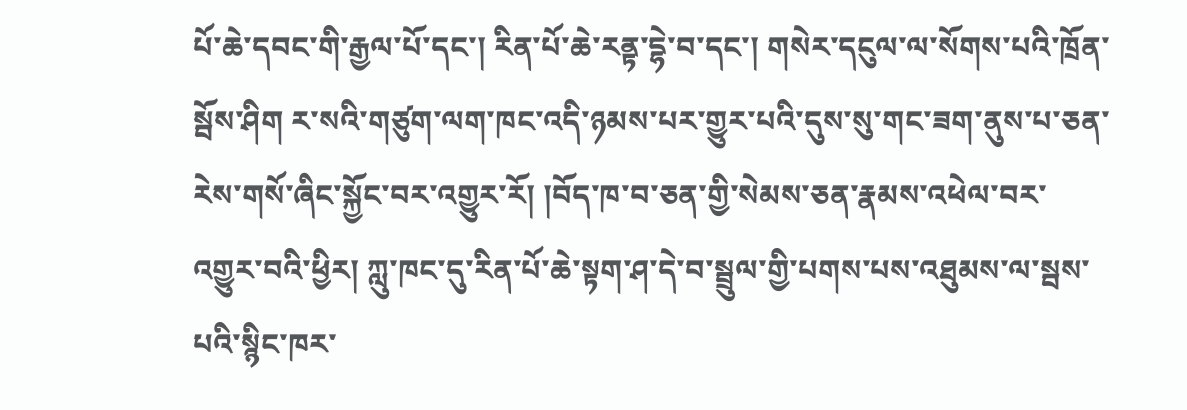པོ་ཆེ་དབང་གི་རྒྱལ་པོ་དང་། རིན་པོ་ཆེ་རནྟ་དྷེ་བ་དང་། གསེར་དངུལ་ལ་སོགས་པའི་ཁྲོན་སྦོས་ཤིག ར་སའི་གཙུག་ལག་ཁང་འདི་ཉམས་པར་གྱུར་པའི་དུས་སུ་གང་ཟག་ནུས་པ་ཅན་རེས་གསོ་ཞིང་སྐྱོང་བར་འགྱུར་རོ། །བོད་ཁ་བ་ཅན་གྱི་སེམས་ཅན་རྣམས་འཕེལ་བར་འགྱུར་བའི་ཕྱིར། ཀླུ་ཁང་དུ་རིན་པོ་ཆེ་སྟག་ཤ་དེ་བ་སྦྲུལ་གྱི་པགས་པས་འཐུམས་ལ་སྦས་པའི་སྙིང་ཁར་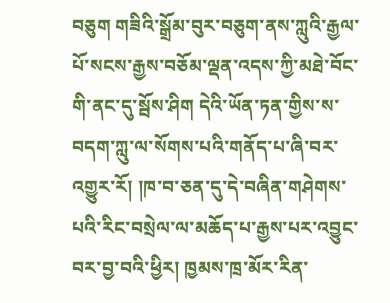བཅུག གཟིའི་སྒྲོམ་བུར་བཅུག་ནས་ཀླུའི་རྒྱལ་པོ་སངས་རྒྱས་བཅོམ་ལྡན་འདས་ཀྱི་མཐེ་བོང་གི་ནང་དུ་སྦོས་ཤིག དེའི་ཡོན་ཏན་གྱིས་ས་བདག་ཀླུ་ལ་སོགས་པའི་གནོད་པ་ཞི་བར་འགྱུར་རོ། །ཁ་བ་ཅན་དུ་དེ་བཞིན་གཤེགས་པའི་རིང་བསྲེལ་ལ་མཆོད་པ་རྒྱས་པར་འབྱུང་བར་བྱ་བའི་ཕྱིར། ཁྱམས་ཁྲ་མོར་རིན་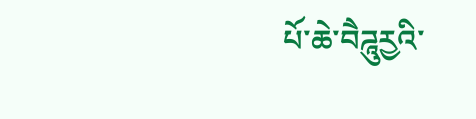པོ་ཆེ་བཻཌཱུརྱའི་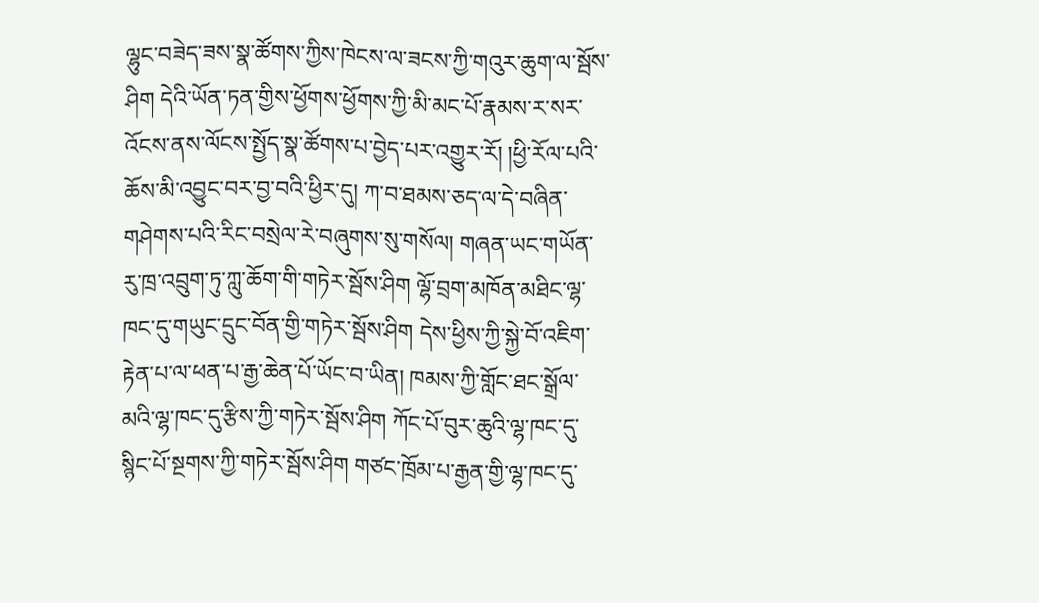ལྷུང་བཟེད་ཟས་སྣ་ཚོགས་ཀྱིས་ཁེངས་ལ་ཟངས་ཀྱི་གའུར་ཆུག་ལ་སྦོས་ཤིག དེའི་ཡོན་ཏན་གྱིས་ཕྱོགས་ཕྱོགས་ཀྱི་མི་མང་པོ་རྣམས་ར་སར་འོངས་ནས་ལོངས་སྤྱོད་སྣ་ཚོགས་པ་བྱེད་པར་འགྱུར་རོ། །ཕྱི་རོལ་པའི་ཆོས་མི་འབྱུང་བར་བྱ་བའི་ཕྱིར་དུ། ཀ་བ་ཐམས་ཅད་ལ་དེ་བཞིན་གཤེགས་པའི་རིང་བསྲེལ་རེ་བཞུགས་སུ་གསོལ། གཞན་ཡང་གཡོན་རུ་ཁྲ་འབྲུག་ཏུ་ཀླུ་ཆོག་གི་གཏེར་སྦོས་ཤིག ལྷོ་བྲག་མཁོན་མཐིང་ལྷ་ཁང་དུ་གཡུང་དྲུང་བོན་གྱི་གཏེར་སྦོས་ཤིག དེས་ཕྱིས་ཀྱི་སྐྱེ་བོ་འཇིག་རྟེན་པ་ལ་ཕན་པ་རྒྱ་ཆེན་པོ་ཡོང་བ་ཡིན། ཁམས་ཀྱི་གློང་ཐང་སྒྲོལ་མའི་ལྷ་ཁང་དུ་རྩིས་ཀྱི་གཏེར་སྦོས་ཤིག ཀོང་པོ་བུར་ཆུའི་ལྷ་ཁང་དུ་སྙིང་པོ་སྔགས་ཀྱི་གཏེར་སྦོས་ཤིག གཙང་ཁྲོམ་པ་རྒྱན་གྱི་ལྷ་ཁང་དུ་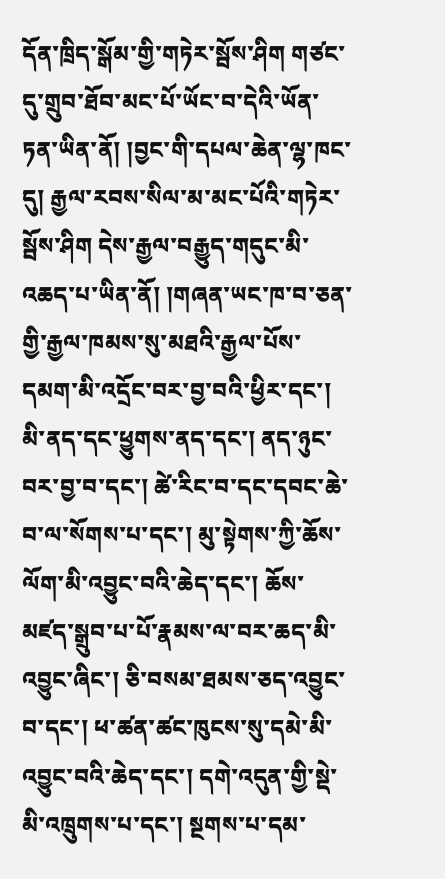དོན་ཁྲིད་སྒོམ་གྱི་གཏེར་སྦོས་ཤིག གཙང་དུ་གྲུབ་ཐོབ་མང་པོ་ཡོང་བ་དེའི་ཡོན་ཏན་ཡིན་ནོ། །བྱང་གི་དཔལ་ཆེན་ལྷ་ཁང་དུ། རྒྱལ་རབས་སིལ་མ་མང་པོའི་གཏེར་སྦོས་ཤིག དེས་རྒྱལ་བརྒྱུད་གདུང་མི་འཆད་པ་ཡིན་ནོ། །གཞན་ཡང་ཁ་བ་ཅན་གྱི་རྒྱལ་ཁམས་སུ་མཐའི་རྒྱལ་པོས་དམག་མི་འདྲོང་བར་བྱ་བའི་ཕྱིར་དང་། མི་ནད་དང་ཕྱུགས་ནད་དང་། ནད་ཉུང་བར་བྱ་བ་དང་། ཚེ་རིང་བ་དང་དབང་ཆེ་བ་ལ་སོགས་པ་དང་། མུ་སྟེགས་ཀྱི་ཆོས་ལོག་མི་འབྱུང་བའི་ཆེད་དང་། ཆོས་མཛད་སྒྲུབ་པ་པོ་རྣམས་ལ་བར་ཆད་མི་འབྱུང་ཞིང་། ཅི་བསམ་ཐམས་ཅད་འབྱུང་བ་དང་། ཕ་ཚན་ཚང་ཁུངས་སུ་དམེ་མི་འབྱུང་བའི་ཆེད་དང་། དགེ་འདུན་གྱི་སྡེ་མི་འཁྲུགས་པ་དང་། སྔགས་པ་དམ་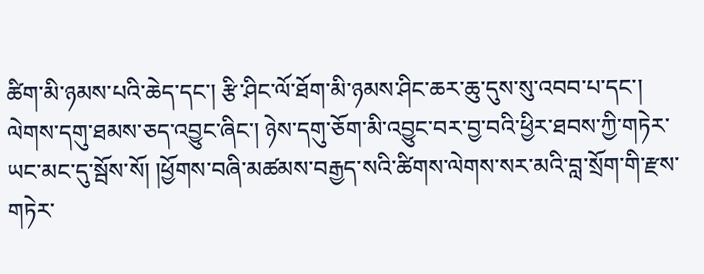ཚིག་མི་ཉམས་པའི་ཆེད་དང་། རྩི་ཤིང་ལོ་ཐོག་མི་ཉམས་ཤིང་ཆར་ཆུ་དུས་སུ་འབབ་པ་དང་། ལེགས་དགུ་ཐམས་ཅད་འབྱུང་ཞིང་། ཉེས་དགུ་ཅོག་མི་འབྱུང་བར་བྱ་བའི་ཕྱིར་ཐབས་ཀྱི་གཏེར་ཡང་མང་དུ་སྦོས་སོ། །ཕྱོགས་བཞི་མཚམས་བརྒྱད་སའི་ཚིགས་ལེགས་སར་མའི་བླ་སྲོག་གི་རྫས་གཏེར་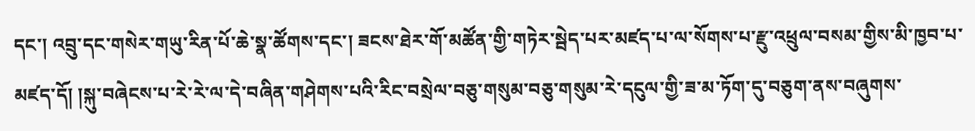དང་། འབྲུ་དང་གསེར་གཡུ་རིན་པོ་ཆེ་སྣ་ཚོགས་དང་། ཟངས་ཐེར་གོ་མཚོན་གྱི་གཏེར་སྦེད་པར་མཛད་པ་ལ་སོགས་པ་རྫུ་འཕྲུལ་བསམ་གྱིས་མི་ཁྱབ་པ་མཛད་དོ། །སྐུ་བཞེངས་པ་རེ་རེ་ལ་དེ་བཞིན་གཤེགས་པའི་རིང་བསྲེལ་བཅུ་གསུམ་བཅུ་གསུམ་རེ་དངུལ་གྱི་ཟ་མ་ཏོག་དུ་བཅུག་ནས་བཞུགས་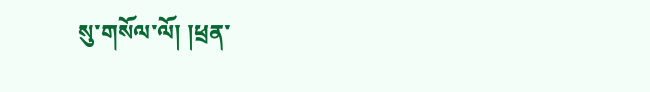སུ་གསོལ་ལོ། །ཕྲན་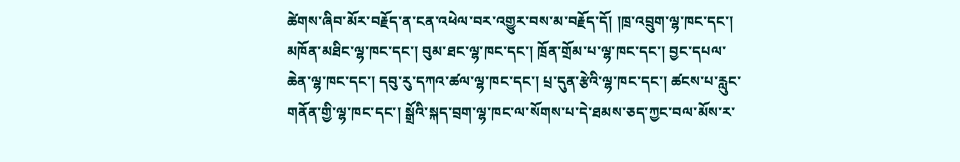ཚེགས་ཞིབ་མོར་བརྗོད་ན་ངན་འཕེལ་བར་འགྱུར་བས་མ་བརྗོད་དོ། །ཁྲ་འབྲུག་ལྷ་ཁང་དང་། མཁོན་མཐིང་ལྷ་ཁང་དང་། བུམ་ཐང་ལྷ་ཁང་དང་། ཁྲོན་གྲོམ་པ་ལྷ་ཁང་དང་། བྱང་དཔལ་ཆེན་ལྷ་ཁང་དང་། དབུ་རུ་དཀའ་ཚལ་ལྷ་ཁང་དང་། པྲ་དུན་རྩེའི་ལྷ་ཁང་དང་། ཚངས་པ་རླུང་གནོན་གྱི་ལྷ་ཁང་དང་། སྒྲོའི་སྐད་བྲག་ལྷ་ཁང་ལ་སོགས་པ་དེ་ཐམས་ཅད་ཀྱང་བལ་མོས་ར་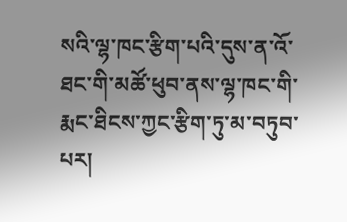སའི་ལྷ་ཁང་རྩིག་པའི་དུས་ན་འོ་ཐང་གི་མཚོ་ཕུབ་ནས་ལྷ་ཁང་གི་རྨང་ཐིངས་ཀྱང་རྩིག་ཏུ་མ་བཏུབ་པར།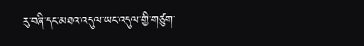རུ་བཞི་དང་མཐའ་འདུལ་ཡང་འདུལ་གྱི་གཙུག་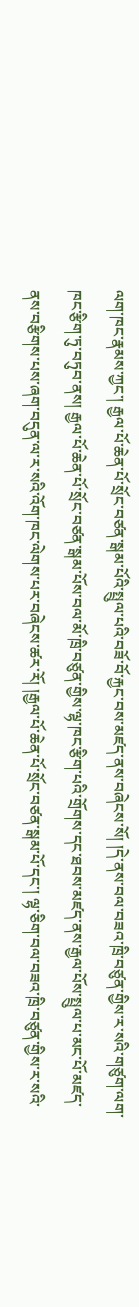ལག་ཁང་རྣམས་ཀྱང་། རྒྱལ་པོ་ཆེན་པོ་སྲོང་བཙན་སྒམ་པོའི་སྤྲུལ་པའི་བཟོ་བོ་རྐྱང་བས་མཛད་ནས་བཞེངས་སོ། །དེ་ནས་བལ་བཟའ་ཁྲི་བཙུན་གྱིས་ར་སའི་གཙུག་ལག་ཁང་རྩིག་ཏུ་བཏུབ་ནས། རྒྱལ་པོ་ཆེན་པོ་སྲོང་བཙན་སྒམ་པོས་བལ་མོ་ཁྲི་བཙུན་གྱིས་ལྷ་ཁང་རྩིག་པའི་གྲོགས་དང་ཐབས་མཛད་ནས་རྒྱལ་པོས་སྤྲུལ་པ་མང་པོ་མཛད་ནས་བརྩིགས་པས་ཞག་བདུན་ལ་ར་སའི་འོག་ཁང་ལེགས་པར་བཞེངས་ཚར་རོ། །རྒྱལ་པོ་ཆེན་པོ་སྲོང་བཙན་སྒམ་པོ་དང་། ལྷ་ཅིག་བལ་བཟའ་ཁྲི་བཙུན་གྱིས་ར་སའི་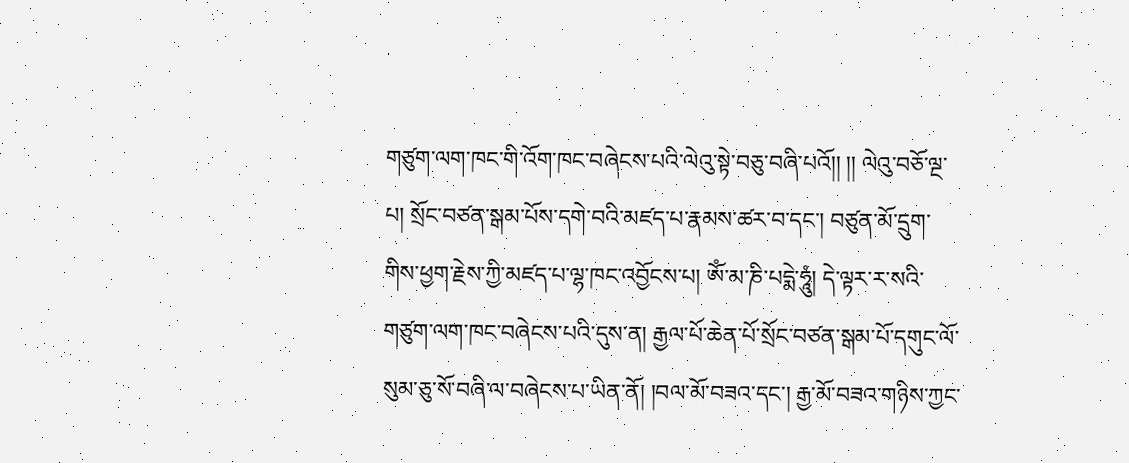གཙུག་ལག་ཁང་གི་འོག་ཁང་བཞེངས་པའི་ལེའུ་སྟེ་བཅུ་བཞི་པའོ།། །། ལེའུ་བཅོ་ལྔ་པ། སྲོང་བཙན་སྒམ་པོས་དགེ་བའི་མཛད་པ་རྣམས་ཚར་བ་དང་། བཙུན་མོ་དྲུག་གིས་ཕྱག་རྗེས་ཀྱི་མཛད་པ་ལྷ་ཁང་འབྱོངས་པ། ཨོཾ་མ་ཎི་པདྨེ་ཧཱུཾ། དེ་ལྟར་ར་སའི་གཙུག་ལག་ཁང་བཞེངས་པའི་དུས་ན། རྒྱལ་པོ་ཆེན་པོ་སྲོང་བཙན་སྒམ་པོ་དགུང་ལོ་སུམ་ཅུ་སོ་བཞི་ལ་བཞེངས་པ་ཡིན་ནོ། །བལ་མོ་བཟའ་དང་། རྒྱ་མོ་བཟའ་གཉིས་ཀྱང་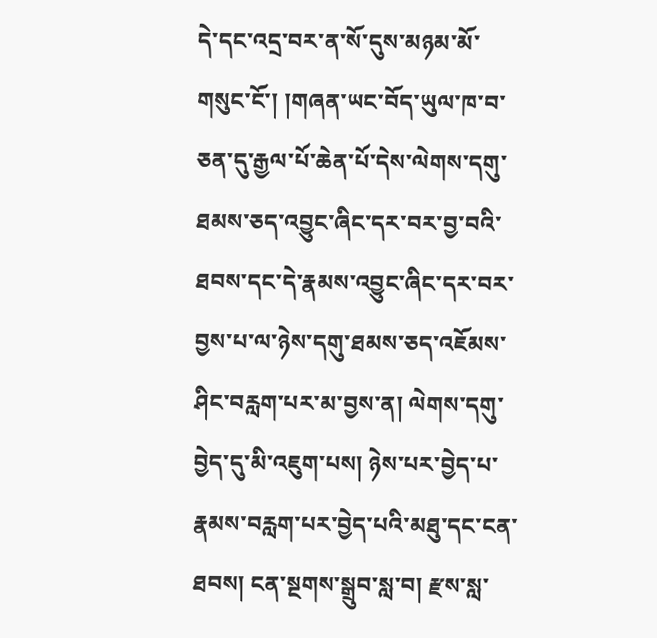དེ་དང་འདྲ་བར་ན་སོ་དུས་མཉམ་མོ་གསུང་ངོ་། །གཞན་ཡང་བོད་ཡུལ་ཁ་བ་ཅན་དུ་རྒྱལ་པོ་ཆེན་པོ་དེས་ལེགས་དགུ་ཐམས་ཅད་འབྱུང་ཞིང་དར་བར་བྱ་བའི་ཐབས་དང་དེ་རྣམས་འབྱུང་ཞིང་དར་བར་བྱས་པ་ལ་ཉེས་དགུ་ཐམས་ཅད་འཇོམས་ཤིང་བརླག་པར་མ་བྱས་ན། ལེགས་དགུ་བྱེད་དུ་མི་འཇུག་པས། ཉེས་པར་བྱེད་པ་རྣམས་བརླག་པར་བྱེད་པའི་མཐུ་དང་ངན་ཐབས། ངན་སྔགས་སྒྲུབ་སླ་བ། རྫས་སླ་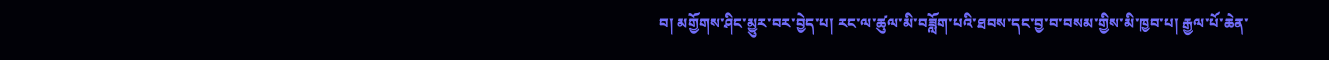བ། མགྱོགས་ཤིང་མྱུར་བར་བྱེད་པ། རང་ལ་ཚུལ་མི་བཟློག་པའི་ཐབས་དང་བྱ་བ་བསམ་གྱིས་མི་ཁྱབ་པ། རྒྱལ་པོ་ཆེན་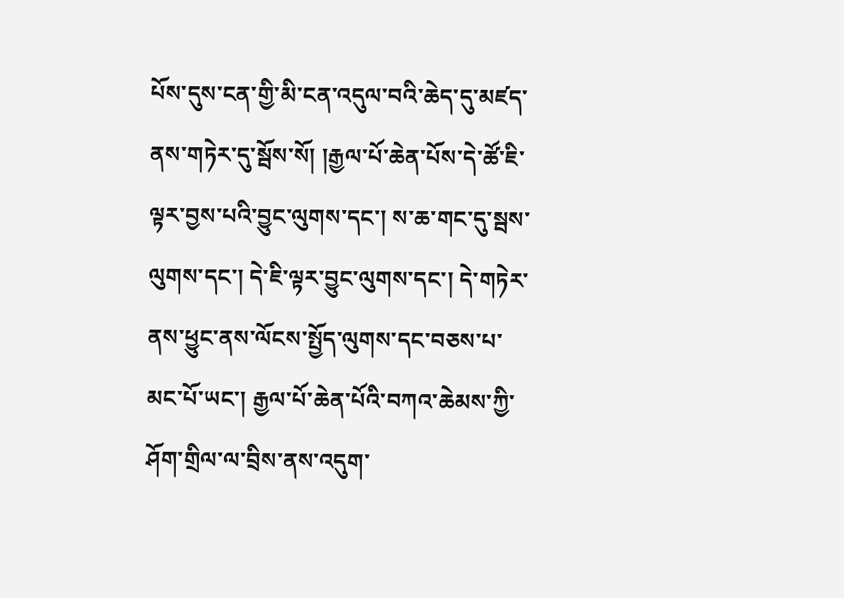པོས་དུས་ངན་གྱི་མི་ངན་འདུལ་བའི་ཆེད་དུ་མཛད་ནས་གཏེར་དུ་སྦོས་སོ། །རྒྱལ་པོ་ཆེན་པོས་དེ་ཚོ་ཇི་ལྟར་བྱས་པའི་བྱུང་ལུགས་དང་། ས་ཆ་གང་དུ་སྦས་ལུགས་དང་། དེ་ཇི་ལྟར་བྱུང་ལུགས་དང་། དེ་གཏེར་ནས་ཕྱུང་ནས་ལོངས་སྤྱོད་ལུགས་དང་བཅས་པ་མང་པོ་ཡང་། རྒྱལ་པོ་ཆེན་པོའི་བཀའ་ཆེམས་ཀྱི་ཤོག་གྲིལ་ལ་བྲིས་ནས་འདུག་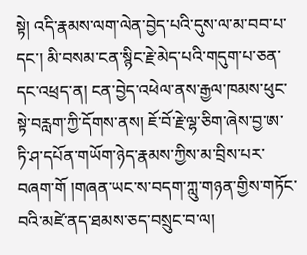སྟེ། འདི་རྣམས་ལག་ལེན་བྱེད་པའི་དུས་ལ་མ་བབ་པ་དང་། མི་བསམ་ངན་སྙིང་རྗེ་མེད་པའི་གདུག་པ་ཅན་དང་འཕྲད་ན། ངན་བྱེད་འཕེལ་ནས་རྒྱལ་ཁམས་ཕུང་སྟེ་བརླག་ཀྱི་དོགས་ནས། ཇོ་བོ་རྗེ་ལྷ་ཅིག་ཞེས་བྱ་ཨ་ཏི་ཤ་དཔོན་གཡོག་ཉེད་རྣམས་ཀྱིས་མ་བྲིས་པར་བཞག་གོ །གཞན་ཡང་ས་བདག་ཀླུ་གཉན་གྱིས་གཏོང་བའི་མཛེ་ནད་ཐམས་ཅད་བསྲུང་བ་ལ།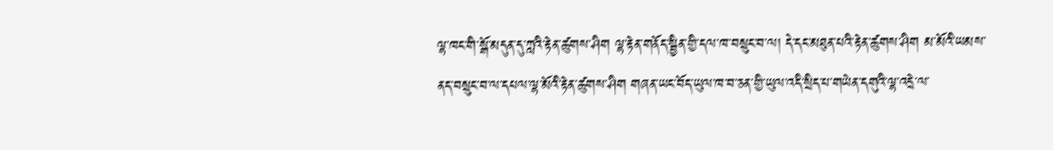ལྷ་ཁང་གི་སྒོ་མདུན་དུ་ཀླའི་རྟེན་ཚུགས་ཤིག ལྷ་རྟེན་གནོད་སྦྱིན་གྱི་དལ་ཁ་བསྲུང་བ་ལ། དེ་དང་མཐུན་པའི་རྟེན་ཚུགས་ཤིག མ་མོའི་ཡམས་ནད་བསྲུང་བ་ལ་དཔལ་ལྷ་མོའི་རྟེན་ཚུགས་ཤིག གཞན་ཡང་བོད་ཡུལ་ཁ་བ་ཅན་གྱི་ཡུལ་འདི་སྲིད་པ་གཡེན་དགུའི་ལྷ་འདྲེ་ལ་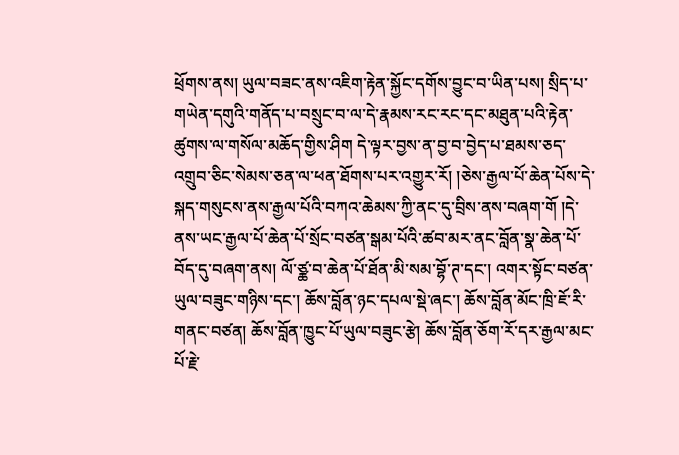ཕྲོགས་ནས། ཡུལ་བཟང་ནས་འཇིག་རྟེན་སྐྱོང་དགོས་བྱུང་བ་ཡིན་པས། སྲིད་པ་གཡེན་དགུའི་གནོད་པ་བསྲུང་བ་ལ་དེ་རྣམས་རང་རང་དང་མཐུན་པའི་རྟེན་ཚུགས་ལ་གསོལ་མཆོད་གྱིས་ཤིག དེ་ལྟར་བྱས་ན་བྱ་བ་བྱེད་པ་ཐམས་ཅད་འགྲུབ་ཅིང་སེམས་ཅན་ལ་ཕན་ཐོགས་པར་འགྱུར་རོ། །ཅེས་རྒྱལ་པོ་ཆེན་པོས་དེ་སྐད་གསུངས་ནས་རྒྱལ་པོའི་བཀའ་ཆེམས་ཀྱི་ནང་དུ་བྲིས་ནས་བཞག་གོ །དེ་ནས་ཡང་རྒྱལ་པོ་ཆེན་པོ་སྲོང་བཙན་སྒམ་པོའི་ཚབ་མར་ནང་བློན་སྣ་ཆེན་པོ་བོད་དུ་བཞག་ནས། ལོ་ཙྪ་བ་ཆེན་པོ་ཐོན་མི་སམ་བྷོ་ཊ་དང་། འགར་སྟོང་བཙན་ཡུལ་བཟུང་གཉིས་དང་། ཆོས་བློན་ཉང་དཔལ་སྡེ་ཞང་། ཆོས་བློན་མོང་ཁྲི་ཇོ་རི་གནང་བཙན། ཆོས་བློན་ཁྱུང་པོ་ཡུལ་བཟུང་རྩེ། ཆོས་བློན་ཅོག་རོ་དར་རྒྱལ་མང་པོ་རྗེ་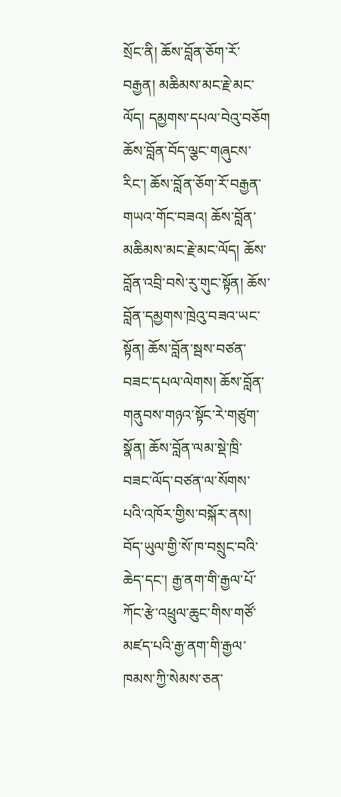སྲོང་ནི། ཆོས་བློན་ཅོག་རོ་བརྒྱན། མཆིམས་མང་རྗེ་མང་ལོད། དམྱགས་དཔལ་བེའུ་བཅོག ཆོས་བློན་བོད་ལྕང་གཞུངས་རིང་། ཆོས་བློན་ཅོག་རོ་བརྒྱན་གཡའ་གོང་བཟའ། ཆོས་བློན་མཆིམས་མང་རྗེ་མང་ལོད། ཆོས་བློན་འབྲི་བསེ་རུ་གུང་སྟོན། ཆོས་བློན་དམྱགས་ཁྲེའུ་བཟའ་ཡང་སྟོན། ཆོས་བློན་སྦས་བཙན་བཟང་དཔལ་ལེགས། ཆོས་བློན་གནུབས་གཉའ་སྟོང་རེ་གཙུག་སྣོན། ཆོས་བློན་ལམ་སྡེ་ཁྲི་བཟང་ལོད་བཙན་ལ་སོགས་པའི་འཁོར་གྱིས་བསྐོར་ནས། བོད་ཡུལ་གྱི་སོ་ཁ་བསྲུང་བའི་ཆེད་དང་། རྒྱ་ནག་གི་རྒྱལ་པོ་ཀོང་རྩེ་འཕྲུལ་ཆུང་གིས་གཙོ་མཛད་པའི་རྒྱ་ནག་གི་རྒྱལ་ཁམས་ཀྱི་སེམས་ཅན་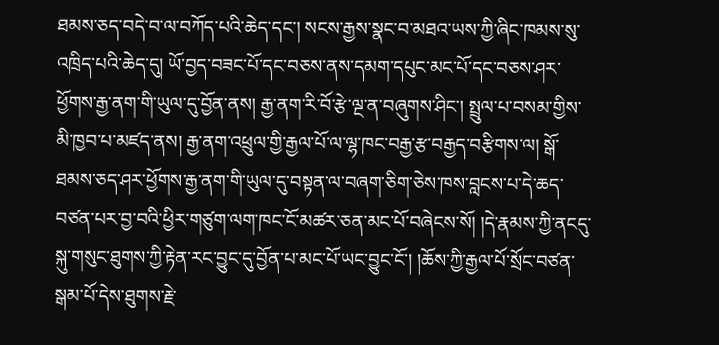ཐམས་ཅད་བདེ་བ་ལ་བཀོད་པའི་ཆེད་དང་། སངས་རྒྱས་སྣང་བ་མཐའ་ཡས་ཀྱི་ཞིང་ཁམས་སུ་འཁྲིད་པའི་ཆེད་དུ། ཡོ་བྱད་བཟང་པོ་དང་བཅས་ནས་དམག་དཔུང་མང་པོ་དང་བཅས་ཤར་ཕྱོགས་རྒྱ་ནག་གི་ཡུལ་དུ་བྱོན་ནས། རྒྱ་ནག་རི་བོ་རྩེ་ལྔ་ན་བཞུགས་ཤིང་། སྤྲུལ་པ་བསམ་གྱིས་མི་ཁྱབ་པ་མཛད་ནས། རྒྱ་ནག་འཕྲུལ་གྱི་རྒྱལ་པོ་ལ་ལྷ་ཁང་བརྒྱ་རྩ་བརྒྱད་བརྩིགས་ལ། སྒོ་ཐམས་ཅད་ཤར་ཕྱོགས་རྒྱ་ནག་གི་ཡུལ་དུ་བསྟན་ལ་བཞག་ཅིག་ཅེས་ཁས་བླངས་པ་དེ་ཆད་བཙན་པར་བྱ་བའི་ཕྱིར་གཙུག་ལག་ཁང་ངོ་མཚར་ཅན་མང་པོ་བཞེངས་སོ། །དེ་རྣམས་ཀྱི་ནངདུ་སྐུ་གསུང་ཐུགས་ཀྱི་རྟེན་རང་བྱུང་དུ་བྱོན་པ་མང་པོ་ཡང་བྱུང་ངོ་། །ཆོས་ཀྱི་རྒྱལ་པོ་སྲོང་བཙན་སྒམ་པོ་དེས་ཐུགས་རྗེ་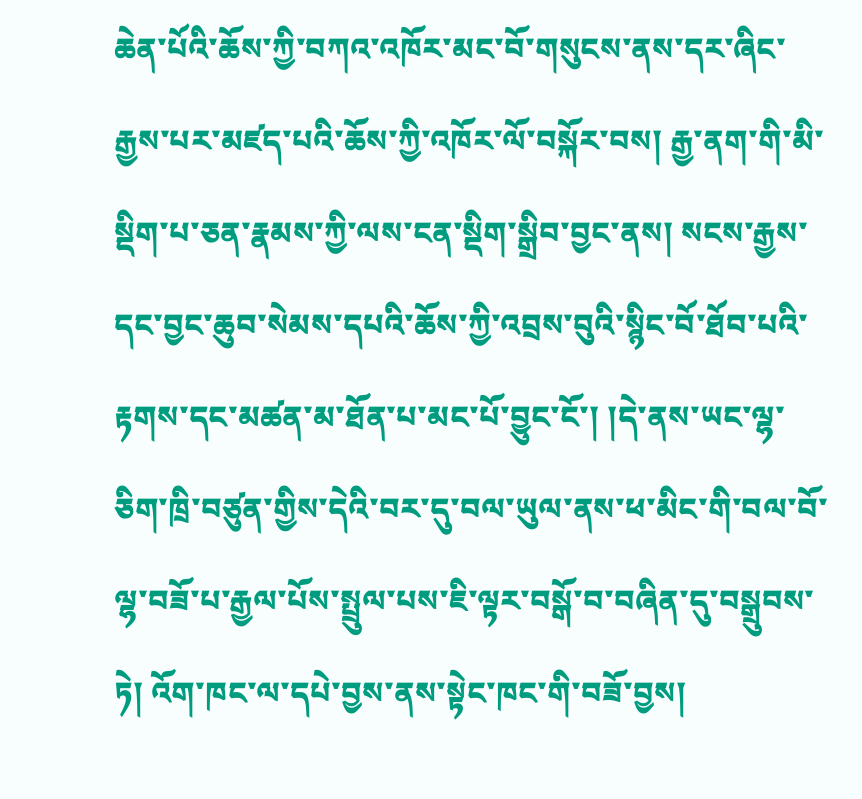ཆེན་པོའི་ཆོས་ཀྱི་བཀའ་འཁོར་མང་བོ་གསུངས་ནས་དར་ཞིང་རྒྱས་པར་མཛད་པའི་ཆོས་ཀྱི་འཁོར་ལོ་བསྐོར་བས། རྒྱ་ནག་གི་མི་སྡིག་པ་ཅན་རྣམས་ཀྱི་ལས་ངན་སྡིག་སྒྲིབ་བྱང་ནས། སངས་རྒྱས་དང་བྱང་ཆུབ་སེམས་དཔའི་ཆོས་ཀྱི་འབྲས་བུའི་སྙིང་བོ་ཐོབ་པའི་རྟགས་དང་མཚན་མ་ཐོན་པ་མང་པོ་བྱུང་ངོ་། །དེ་ནས་ཡང་ལྷ་ཅིག་ཁྲི་བཙུན་གྱིས་དེའི་བར་དུ་བལ་ཡུལ་ནས་ཕ་མིང་གི་བལ་བོ་ལྷ་བཟོ་པ་རྒྱལ་པོས་སྤྲུལ་པས་ཇི་ལྟར་བསྒོ་བ་བཞིན་དུ་བསྒྲུབས་ཏེ། འོག་ཁང་ལ་དཔེ་བྱས་ནས་སྟེང་ཁང་གི་བཟོ་བྱས།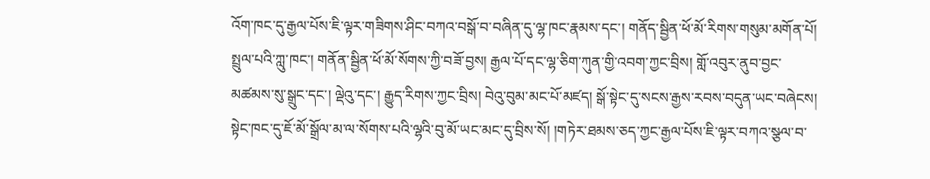འོག་ཁང་དུ་རྒྱལ་པོས་ཇི་ལྟར་གཟིགས་ཤིང་བཀའ་བསྒོ་བ་བཞིན་དུ་ལྷ་ཁང་རྣམས་དང་། གནོད་སྦྱིན་ཕོ་མོ་རིགས་གསུམ་མགོན་པོ། སྤྲུལ་པའི་ཀླུ་ཁང་། གནོན་སྦྱིན་ཕོ་མོ་སོགས་ཀྱི་བཟོ་བྱས། རྒྱལ་པོ་དང་ལྷ་ཅིག་ཀུན་གྱི་འབག་ཀྱང་བྲིས། གློ་འབུར་ནུབ་བྱང་མཚམས་སུ་སྒྲུང་དང་། ལྡེའུ་དང་། རྒྱུད་རིགས་ཀྱང་བྲིས། བེའུ་བུམ་མང་པོ་མཛད། སྒོ་སྟེང་དུ་སངས་རྒྱས་རབས་བདུན་ཡང་བཞེངས། སྟེང་ཁང་དུ་ཇོ་མོ་སྒྲོལ་མ་ལ་སོགས་པའི་ལྷའི་བུ་མོ་ཡང་མང་དུ་བྲིས་སོ། །གཏེར་ཐམས་ཅད་ཀྱང་རྒྱལ་པོས་ཇི་ལྟར་བཀའ་སྩལ་བ་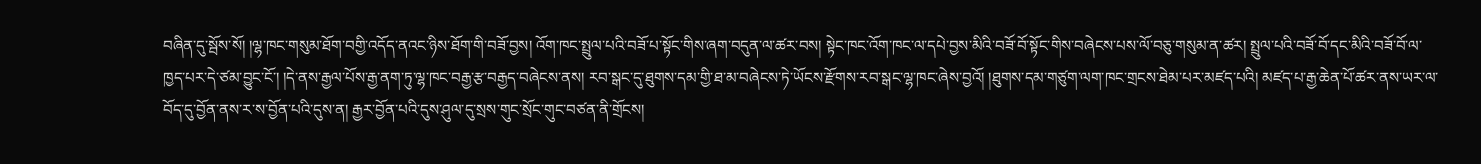བཞིན་དུ་སྦོས་སོ། །ལྷ་ཁང་གསུམ་ཐོག་བགྱི་འདོད་ནའང་ཉིས་ཐོག་གི་བཟོ་བྱས། འོག་ཁང་སྤྲུལ་པའི་བཟོ་པ་སྟོང་གིས་ཞག་བདུན་ལ་ཚར་བས། སྟེང་ཁང་འོག་ཁང་ལ་དཔེ་བྱས་མིའི་བཟོ་བོ་སྟོང་གིས་བཞེངས་པས་ལོ་བཅུ་གསུམ་ན་ཚར། སྤྲུལ་པའི་བཟོ་བོ་དང་མིའི་བཟོ་བོ་ལ་ཁྱད་པར་དེ་ཙམ་བྱུང་ངོ་། །དེ་ནས་རྒྱལ་པོས་རྒྱ་ནག་ཏུ་ལྷ་ཁང་བརྒྱ་རྩ་བརྒྱད་བཞེངས་ནས། རབ་སྒང་དུ་ཐུགས་དམ་གྱི་ཐ་མ་བཞེངས་ཏེ་ཡོངས་རྫོགས་རབ་སྒང་ལྷ་ཁང་ཞེས་བྱའོ། །ཐུགས་དམ་གཙུག་ལག་ཁང་གྲངས་ཐེམ་པར་མཛད་པའི། མཛད་པ་རྒྱ་ཆེན་པོ་ཚར་ནས་ཡར་ལ་བོད་དུ་བྱོན་ནས་ར་ས་བྱོན་པའི་དུས་ན། རྒྱར་བྱོན་པའི་དུས་ཤུལ་དུ་སྲས་གུང་སྲོང་གུང་བཙན་ནི་གྲོངས།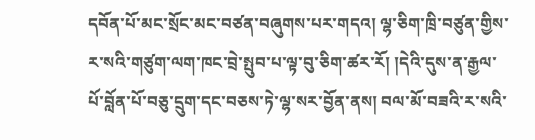དབོན་པོ་མང་སྲོང་མང་བཙན་བཞུགས་པར་གདའ། ལྷ་ཅིག་ཁྲི་བཙུན་གྱིས་ར་སའི་གཙུག་ལག་ཁང་བྲེ་སྤུབ་པ་ལྟ་བུ་ཅིག་ཚར་རོ། །དེའི་དུས་ན་རྒྱལ་པོ་བློན་པོ་བཅུ་དྲུག་དང་བཅས་ཏེ་ལྷ་སར་བྱོན་ནས། བལ་མོ་བཟའི་ར་སའི་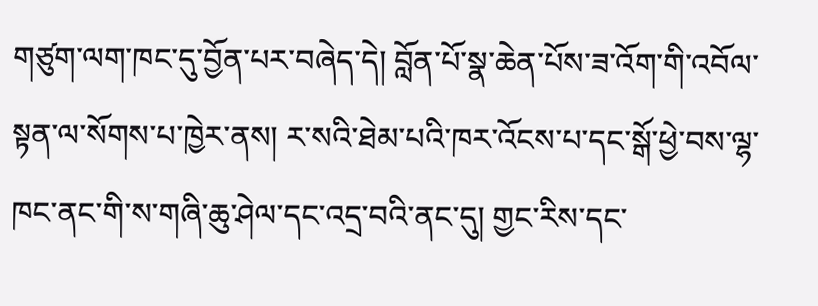གཙུག་ལག་ཁང་དུ་བྱོན་པར་བཞེད་དེ། བློན་པོ་སྣ་ཆེན་པོས་ཟ་འོག་གི་འབོལ་སྟན་ལ་སོགས་པ་ཁྱེར་ནས། ར་སའི་ཐེམ་པའི་ཁར་འོངས་པ་དང་སྒོ་ཕྱེ་བས་ལྷ་ཁང་ནང་གི་ས་གཞི་ཆུ་ཤེལ་དང་འདྲ་བའི་ནང་དུ། གྱང་རིས་དང་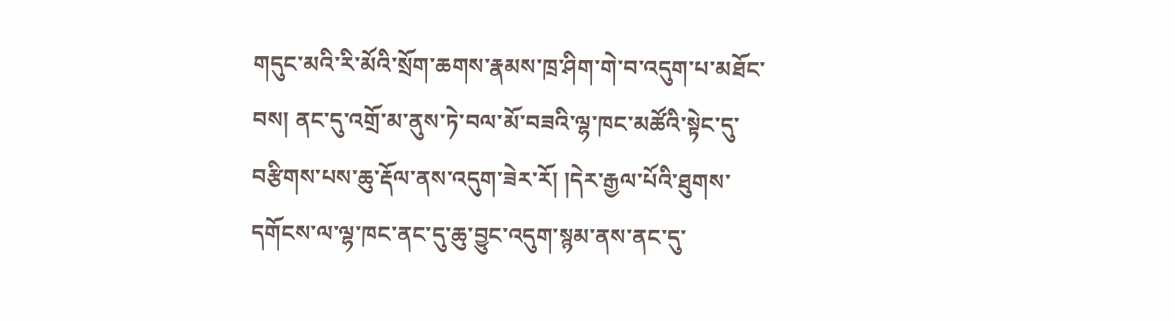གདུང་མའི་རི་མོའི་སྲོག་ཆགས་རྣམས་ཁྲ་ཤིག་གེ་བ་འདུག་པ་མཐོང་བས། ནང་དུ་འགྲོ་མ་ནུས་ཏེ་བལ་མོ་བཟའི་ལྷ་ཁང་མཚོའི་སྟེང་དུ་བརྩིགས་པས་ཆུ་རྡོལ་ནས་འདུག་ཟེར་རོ། །དེར་རྒྱལ་པོའི་ཐུགས་དགོངས་ལ་ལྷ་ཁང་ནང་དུ་ཆུ་བྱུང་འདུག་སྙམ་ནས་ནང་དུ་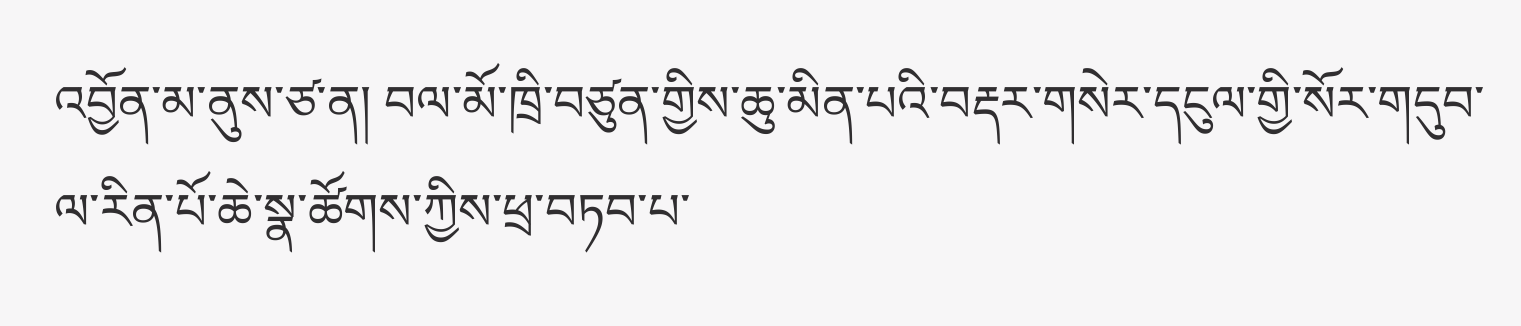འབྱོན་མ་ནུས་ཙ་ན། བལ་མོ་ཁྲི་བཙུན་གྱིས་ཆུ་མིན་པའི་བརྡར་གསེར་དངུལ་གྱི་སོར་གདུབ་ལ་རིན་པོ་ཆེ་སྣ་ཚོགས་ཀྱིས་ཕྲ་བཏབ་པ་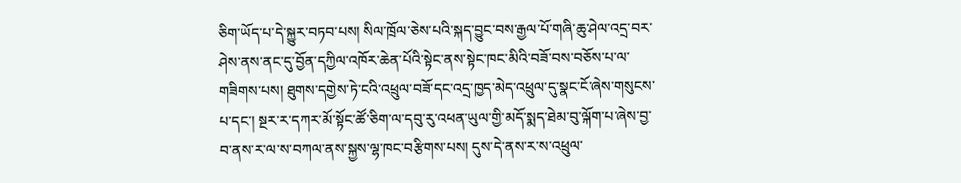ཅིག་ཡོད་པ་དེ་སྐྱུར་བཏབ་པས། སིལ་ཁྲོལ་ཅེས་པའི་སྐད་བྱུང་བས་རྒྱལ་པོ་གཞི་ཆུ་ཤེལ་འདྲ་བར་ཤེས་ནས་ནང་དུ་བྱོན་དཀྱིལ་འཁོར་ཆེན་པོའི་སྟེང་ནས་སྟེང་ཁང་མིའི་བཟོ་བས་བཅོས་པ་ལ་གཟིགས་པས། ཐུགས་དགྱེས་ཏེ་ངའི་འཕྲུལ་བཟོ་དང་འདྲ་ཁྱད་མེད་འཕྲུལ་དུ་སྣང་ངོ་ཞེས་གསུངས་པ་དང་། སྔར་ར་དཀར་མོ་སྟོང་ཚོ་ཅིག་ལ་དབུ་རུ་འཕན་ཡུལ་གྱི་མདོ་སྨད་ཐེམ་བུ་ལྐོག་པ་ཞེས་བྱ་བ་ནས་ར་ལ་ས་བཀལ་ནས་སྐྱས་ལྷ་ཁང་བརྩིགས་པས། དུས་དེ་ནས་ར་ས་འཕྲུལ་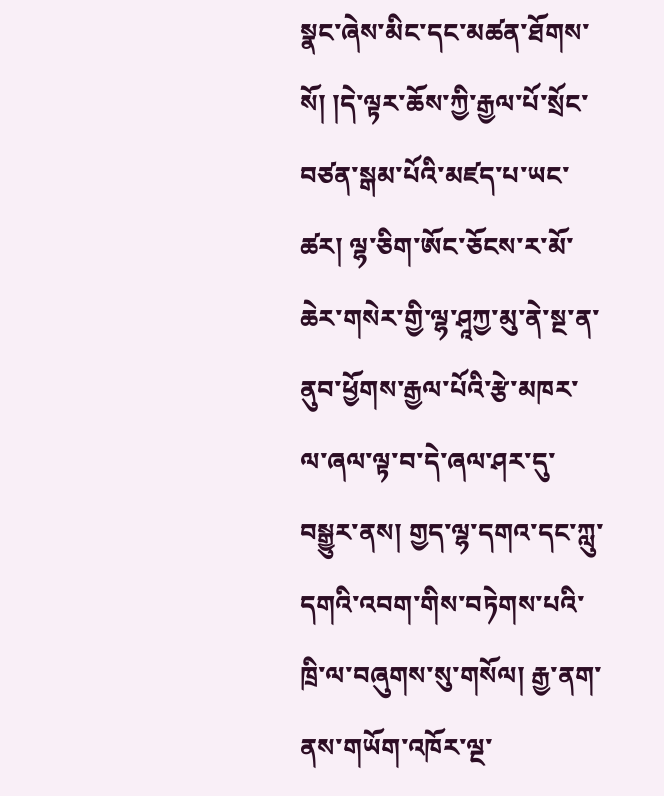སྣང་ཞེས་མིང་དང་མཚན་ཐོགས་སོ། །དེ་ལྟར་ཆོས་ཀྱི་རྒྱལ་པོ་སྲོང་བཙན་སྒམ་པོའི་མཛད་པ་ཡང་ཚར། ལྷ་ཅིག་ཨོང་ཅོངས་ར་མོ་ཆེར་གསེར་གྱི་ལྷ་ཤཱཀྱ་མུ་ནེ་སྔ་ན་ནུབ་ཕྱོགས་རྒྱལ་པོའི་རྩེ་མཁར་ལ་ཞལ་ལྟ་བ་དེ་ཞལ་ཤར་དུ་བསྒྱུར་ནས། གྱད་ལྷ་དགའ་དང་ཀླུ་དགའི་འབག་གིས་བཏེགས་པའི་ཁྲི་ལ་བཞུགས་སུ་གསོལ། རྒྱ་ནག་ནས་གཡོག་འཁོར་ལྔ་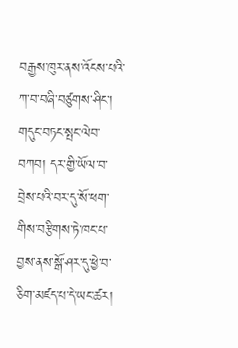བརྒྱས་ཁུར་ནས་འོངས་པའི་ཀ་བ་བཞི་བཙུགས་ཤིང་། གདུང་བཏང་སྤང་ལེབ་བཀབ། དར་གྱི་ཡོལ་བ་བྲེས་པའི་བར་དུ་སོ་ཕག་གིས་བརྩིགས་ཏེ་ཁང་པ་བྱས་ནས་སྒོ་ཤར་དུ་ཕྱེ་བ་ཅིག་མཛད་པ་དེ་ཡང་ཚར།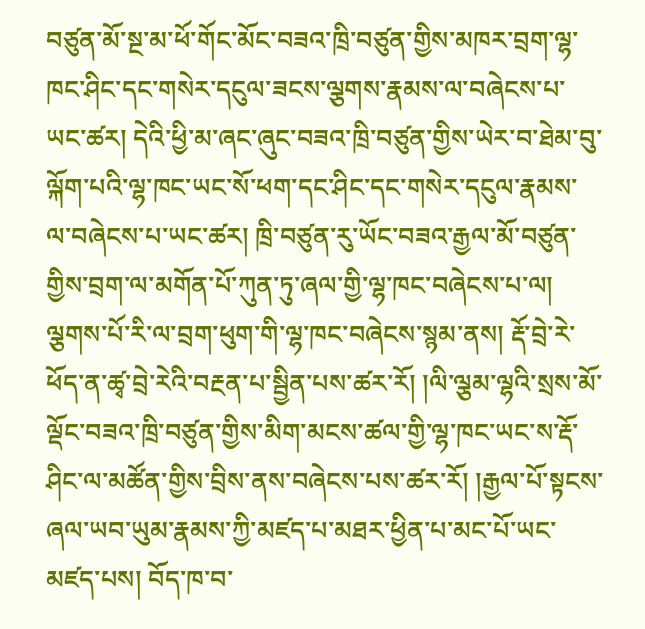བཙུན་མོ་སྔ་མ་ཕོ་གོང་མོང་བཟའ་ཁྲི་བཙུན་གྱིས་མཁར་བྲག་ལྷ་ཁང་ཤིང་དང་གསེར་དངུལ་ཟངས་ལྕགས་རྣམས་ལ་བཞེངས་པ་ཡང་ཚར། དེའི་ཕྱི་མ་ཞང་ཞུང་བཟའ་ཁྲི་བཙུན་གྱིས་ཡེར་བ་ཐེམ་བུ་ལྐོག་པའི་ལྷ་ཁང་ཡང་སོ་ཕག་དང་ཤིང་དང་གསེར་དངུལ་རྣམས་ལ་བཞེངས་པ་ཡང་ཚར། ཁྲི་བཙུན་རུ་ཡོང་བཟའ་རྒྱལ་མོ་བཙུན་གྱིས་བྲག་ལ་མགོན་པོ་ཀུན་ཏུ་ཞལ་གྱི་ལྷ་ཁང་བཞེངས་པ་ལ། ལྕགས་པོ་རི་ལ་བྲག་ཕུག་གི་ལྷ་ཁང་བཞེངས་སྙམ་ནས། རྡོ་བྲེ་རེ་ཕོད་ན་ཚྭ་བྲེ་རེའི་བརྔན་པ་སྦྱིན་པས་ཚར་རོ། །ལི་ལྕམ་ལྷའི་སྲས་མོ་ལྡོང་བཟའ་ཁྲི་བཙུན་གྱིས་མིག་མངས་ཚལ་གྱི་ལྷ་ཁང་ཡང་ས་རྡོ་ཤིང་ལ་མཚོན་གྱིས་བྲིས་ནས་བཞེངས་པས་ཚར་རོ། །རྒྱལ་པོ་སྟངས་ཞལ་ཡབ་ཡུམ་རྣམས་ཀྱི་མཛད་པ་མཐར་ཕྱིན་པ་མང་པོ་ཡང་མཛད་པས། བོད་ཁ་བ་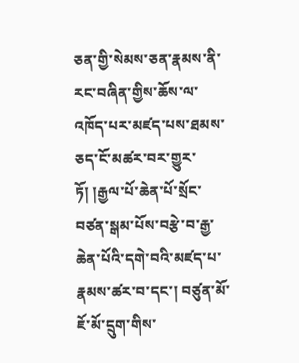ཅན་གྱི་སེམས་ཅན་རྣམས་ནི་རང་བཞིན་གྱིས་ཆོས་ལ་འཁོད་པར་མཛད་པས་ཐམས་ཅད་ངོ་མཚར་བར་གྱུར་ཏོ། །རྒྱལ་པོ་ཆེན་པོ་སྲོང་བཙན་སྒམ་པོས་བརྩེ་བ་རྒྱ་ཆེན་པོའི་དགེ་བའི་མཛད་པ་རྣམས་ཚར་བ་དང་། བཙུན་མོ་ཇོ་མོ་དྲུག་གིས་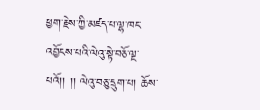ཕྱག་རྗེས་ཀྱི་མཛད་པ་ལྷ་ཁང་འབྱོངས་པའི་ལེའུ་སྟེ་བཅོ་ལྔ་པའོ།། །། ལེའུ་བཅུ་དྲུག་པ། ཆོས་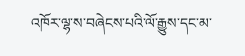འཁོར་ལྷ་ས་བཞེངས་པའི་ལོ་རྒྱུས་དང་མ་